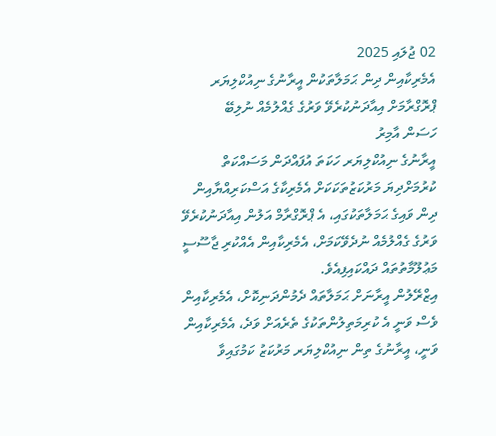02 ޖުލައި 2025
އެމެރިކާއިން ދިން ޙަމަލާތަކުން އީރާނުގެ ނިއުކްލިޔަރ ޕްރޮގްރާމަށް އިއާދަނުކުރެވޭ ވަރުގެ ގެއްލުމެއް ނުލިބޭ
ހަސަން އާމިރު
އީރާނުގެ ނިއުކްލިޔަރ ހަކަތަ އުފައްދަން މަސައްކަތް ކުރުމަށްދިޔަ މަރުކަޒުތަކަކަށް އެމެރިކާގެ އަސްކަރިއްޔާއިން ދިން ވައިގެ ޙަމަލާތަކުގައި، އެ ޕްރޮގްރާމް އަލުން އިއާދަނުކުރެވޭ ވަރުގެ ގެއްލުމެއް ނުދެވޭކަމަށް، އެމެރިކާއިން އެއްކުރި ޖާސޫސީ މަޢުލޫމާތުތައް ދައްކައިފިއެވެ.
އިޒްރޭލުން އީރާނަށް ޙަމަލާތައް ދެމުންދަނިކޮށް، އެމެރިކާއިން ވެސް ވަނީ އެ ކުރިމަތިލުންތަކުގެ ތެރެއަށް ވަދެ، އެމެރިކާއިން ވަނީ، އީރާނުގެ ތިން ނިއުކްލިޔަރ މަރުކަޒު ކަމުގައިވާ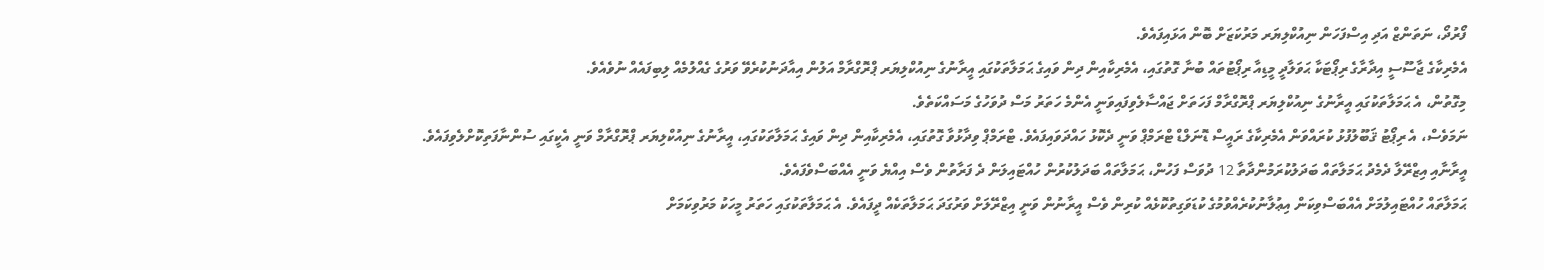ފޯރުދޯ، ނަތަންޒް އަދި އިސްފަހަން ނިއުކްލިޔަރ މަރުކަޒަށް ބޮން އަޅައިފައެވެ.
އެމެރިކާގެ ޖާސޫސީ އިދާރާގެ ރިޕޯޓަކާ ޙަވަލާދީ މީޑިއާ ރިޕޯޓުތައް ބުނާ ގޮތުގައި، އެމެރިކާއިން ދިން ވައިގެ ޙަމަލާތަކުގައި އީރާނުގެ ނިއުކްލިޔަރ ޕްރޮގްރާމް އަލުން އިއާދަނުކުރެވޭ ވަރުގެ ގެއްލުމެއް ލިބިފައެއް ނުވެއެވެ.
މިގޮތުން، އެ ޙަމަލާތަކުގައި އީރާނުގެ ނިއުކްލިޔަރ ޕްރޮގްރާމް ފަހަތަށް ޖައްސާލެވިފައިވަނީ އެންމެ ހަތަރު މަސް ދުވަހުގެ މަސައްކަތެވެ.
ނަމަވެސް، އެ ރިޕޯޓު ޤަބޫލުފުޅު ކުރައްވަން އެމެރިކާގެ ރައީސް ޑޮނަލްޑް ޓްރަމްޕް ވަނީ ދެކޮޅު ހައްދަވައިފައެވެ. ޓްރަމްޕް ވިދާޅުވާ ގޮތުގައި، އެމެރިކާއިން ދިން ވައިގެ ޙަމަލާތަކުގައި، އީރާނުގެ ނިއުކްލިޔަރ ޕްރޮގްރާމް ވަނީ އެކީގައި ސުންނާފަތިކޮށްލެވިފައެވެ.
އީރާނާއި އިޒްރޭލާ ދެމެދު ޙަމަލާތައް ބަދަލުކުރަމުންދާތާ 12 ދުވަސް ފަހުން، ޙަމަލާތައް ބަދަލުކުރުން ހުއްޓައިލަން ދެ ފަރާތުން ވެސް އިއްޔެ ވަނީ އެއްބަސްވެފައެވެ.
ޙަމަލާތައް ހުއްޓައިލުމަށް އެއްބަސްވިކަން އިޢުލާނުކުރެއްވުމުގެ ކުޑަވަގިތުކޮޅެއް ކުރިން ވެސް އީރާނުން ވަނީ އިޒްރޭލަށް ވަރުގަދަ ޙަމަލާތަކެއް ދީފައެވެ. އެ ޙަމަލާތަކުގައި ހަތަރު މީހަކު މަރުވިކަމަށް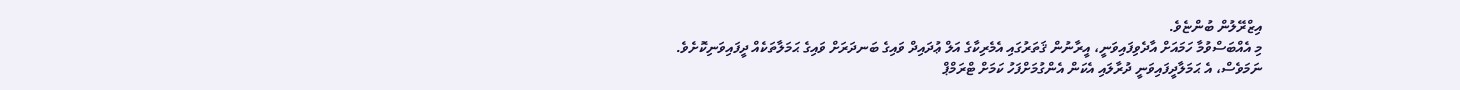އިޒްރޭލުން ބުންޏެވެ.
މި އެއްބަސްވުމާ ހަމައަށް އާދެވިފައިވަނީ، އީރާނުން ޤަތަރުގައި އެމެރިކާގެ އަލް ޢުދައިދް ވައިގެ ބަނދަރަށް ވައިގެ ޙަމަލާތަކެއް ދީފައިވަނިކޮށެވެ.
ނަމަވެސް، އެ ޙަމަލާދީފައިވަނީ ދުރާލައި އެކަން އެންގުމަށްފަހު ކަމަށް ޓްރަމްޕް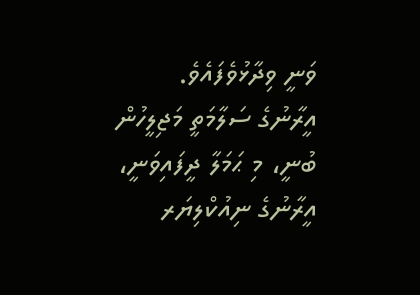ވަނީ ވިދާޅުވެފައެވެ.
އީރާނުގެ ސަލާމަތީ މަޖިލީހުން ބުނީ، މި ޙަމަލާ ދީފައިވަނީ، އީރާނުގެ ނިއުކްލިޔަރ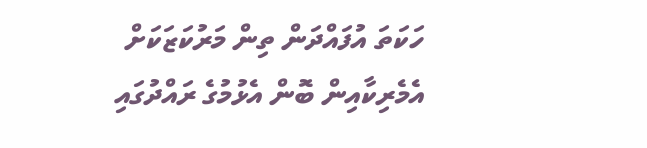ހަކަތަ އުފައްދަން ތިން މަރުކަޒަކަށް އެމެރިކާއިން ބޮން އެޅުމުގެ ރައްދުގައި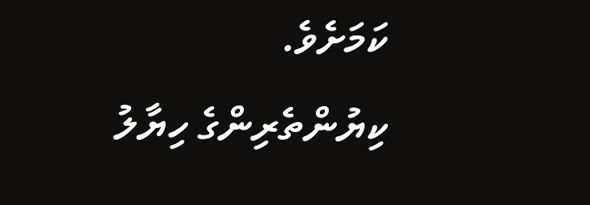ކަމަށެވެ.
ކިޔުންތެރިންގެ ހިޔާލު